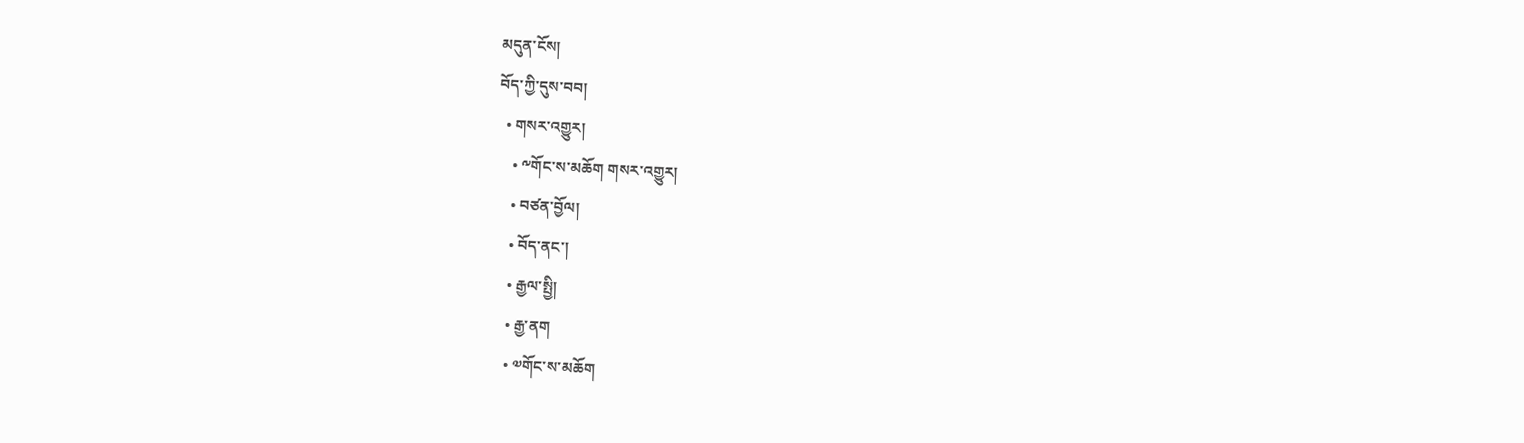མདུན་ངོས།
བོད་ཀྱི་དུས་བབ།
  • གསར་འགྱུར།
    • ༸གོང་ས་མཆོག གསར་འགྱུར།
    • བཙན་བྱོལ།
    • བོད་ནང་།
    • རྒྱལ་སྤྱི།
    • རྒྱ་ནག
    • ༧གོང་ས་མཆོག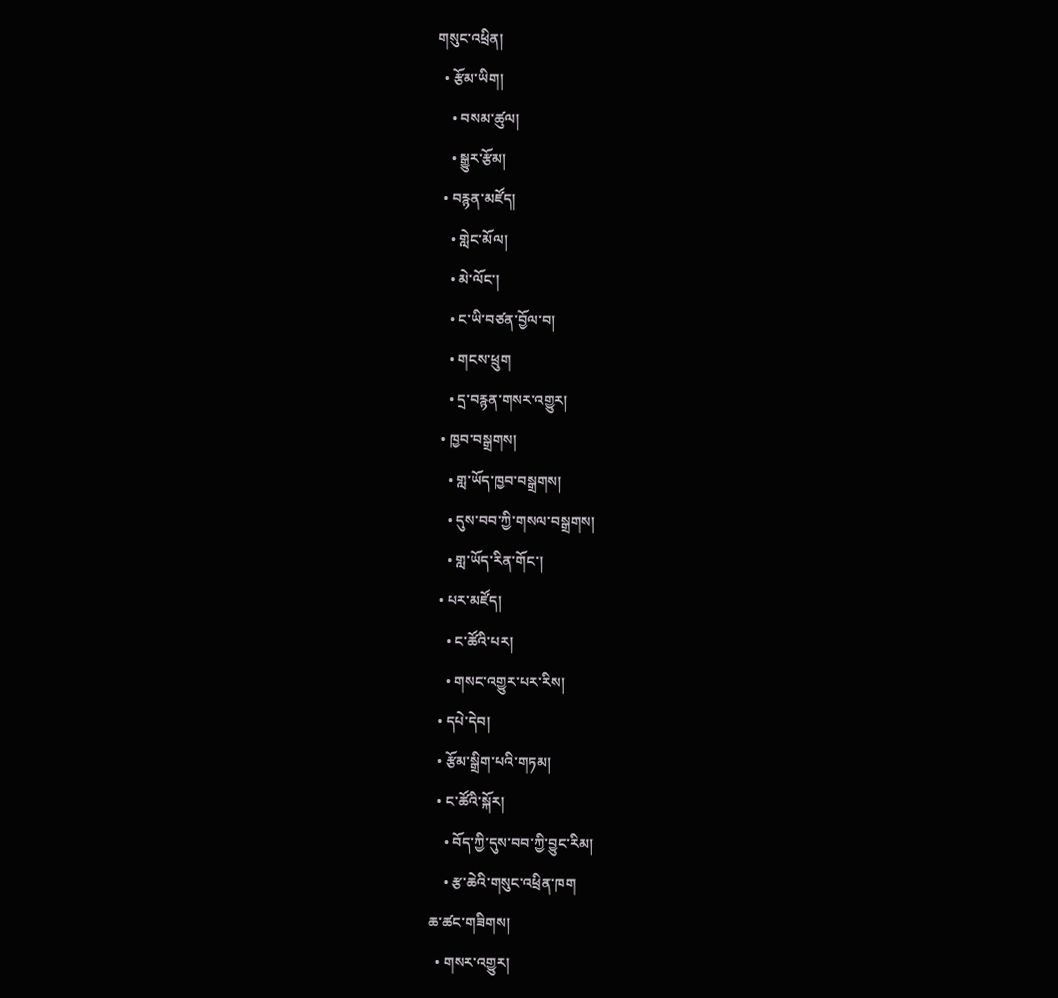གསུང་འཕྲིན།
  • རྩོམ་ཡིག།
    • བསམ་ཚུལ།
    • སྒྱུར་རྩོམ།
  • བརྙན་མཛོད།
    • གླེང་མོལ།
    • མེ་ལོང་།
    • ང་ཡི་བཙན་བྱོལ་བ།
    • གངས་ཕྲུག
    • དྲ་བརྙན་གསར་འགྱུར།
  • ཁྱབ་བསྒྲགས།
    • གླ་ཡོད་ཁྱབ་བསྒྲགས།
    • དུས་བབ་ཀྱི་གསལ་བསྒྲགས།
    • གླ་ཡོད་རིན་གོང་།
  • པར་མཛོད།
    • ང་ཚོའི་པར།
    • གསང་འགྱུར་པར་རིས།
  • དཔེ་དེབ།
  • རྩོམ་སྒྲིག་པའི་གཏམ།
  • ང་ཚོའི་སྐོར།
    • བོད་ཀྱི་དུས་བབ་ཀྱི་བྱུང་རིམ།
    • རྩ་ཆེའི་གསུང་འཕྲིན་ཁག
ཆ་ཚང་གཟིགས།
  • གསར་འགྱུར།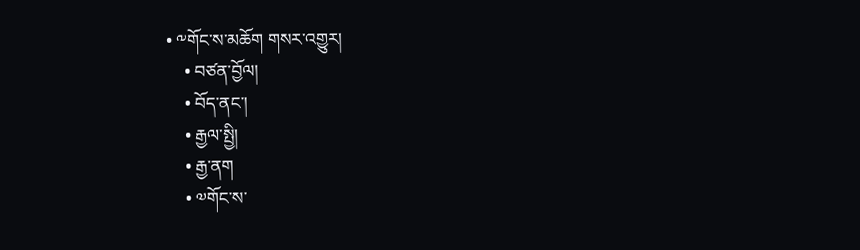• ༸གོང་ས་མཆོག གསར་འགྱུར།
    • བཙན་བྱོལ།
    • བོད་ནང་།
    • རྒྱལ་སྤྱི།
    • རྒྱ་ནག
    • ༧གོང་ས་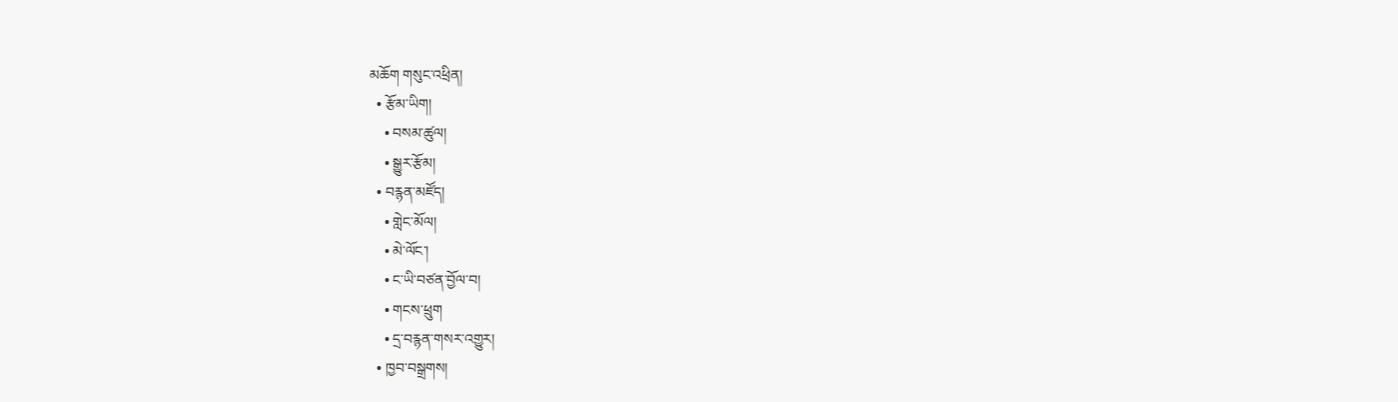མཆོག གསུང་འཕྲིན།
  • རྩོམ་ཡིག།
    • བསམ་ཚུལ།
    • སྒྱུར་རྩོམ།
  • བརྙན་མཛོད།
    • གླེང་མོལ།
    • མེ་ལོང་།
    • ང་ཡི་བཙན་བྱོལ་བ།
    • གངས་ཕྲུག
    • དྲ་བརྙན་གསར་འགྱུར།
  • ཁྱབ་བསྒྲགས།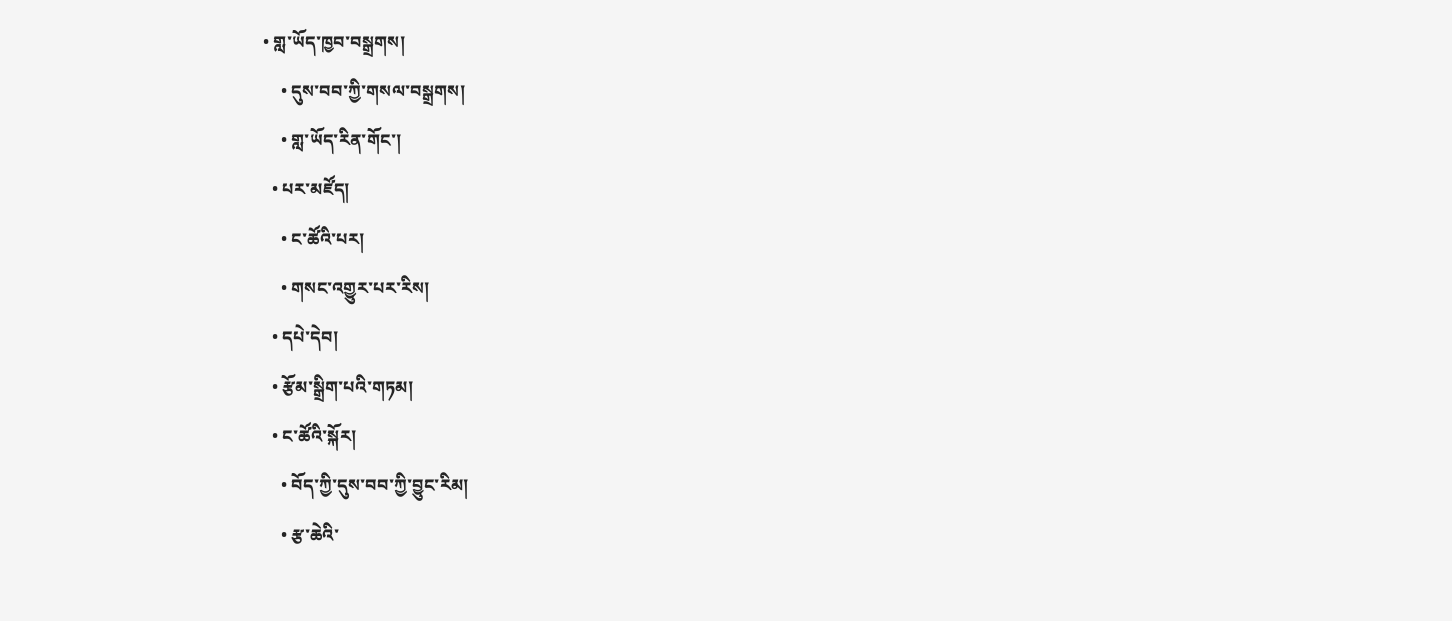• གླ་ཡོད་ཁྱབ་བསྒྲགས།
    • དུས་བབ་ཀྱི་གསལ་བསྒྲགས།
    • གླ་ཡོད་རིན་གོང་།
  • པར་མཛོད།
    • ང་ཚོའི་པར།
    • གསང་འགྱུར་པར་རིས།
  • དཔེ་དེབ།
  • རྩོམ་སྒྲིག་པའི་གཏམ།
  • ང་ཚོའི་སྐོར།
    • བོད་ཀྱི་དུས་བབ་ཀྱི་བྱུང་རིམ།
    • རྩ་ཆེའི་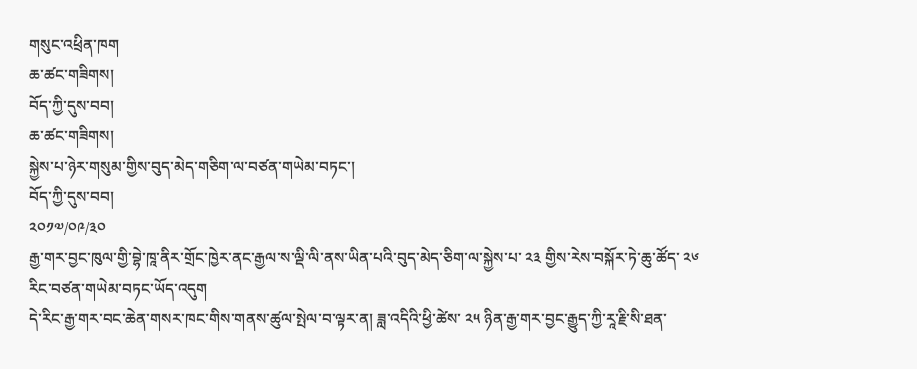གསུང་འཕྲིན་ཁག
ཆ་ཚང་གཟིགས།
བོད་ཀྱི་དུས་བབ།
ཆ་ཚང་གཟིགས།
སྐྱེས་པ་ཉེར་གསུམ་གྱིས་བུད་མེད་གཅིག་ལ་བཙན་གཡེམ་བཏང་།
བོད་ཀྱི་དུས་བབ།
༢༠༡༧/༠༩/༣༠
རྒྱ་གར་བྱང་ཁུལ་གྱི་བྷེ་ཁཱ་ནིར་གྲོང་ཁྱེར་ནང་རྒྱལ་ས་ལྡི་ལི་ནས་ཡིན་པའི་བུད་མེད་ཅིག་ལ་སྐྱེས་པ་ ༢༣ གྱིས་རེས་བསྐོར་ཏེ་ཆུ་ཚོད་ ༢༦ རིང་བཙན་གཡེམ་བཏང་ཡོད་འདུག
དེ་རིང་རྒྱ་གར་བང་ཆེན་གསར་ཁང་གིས་གནས་ཚུལ་སྤེལ་བ་ལྟར་ན། ཟླ་འདིའི་ཕྱི་ཚེས་ ༢༥ ཉིན་རྒྱ་གར་བྱང་རྒྱུད་ཀྱི་རཱ་རྗི་སི་ཐན་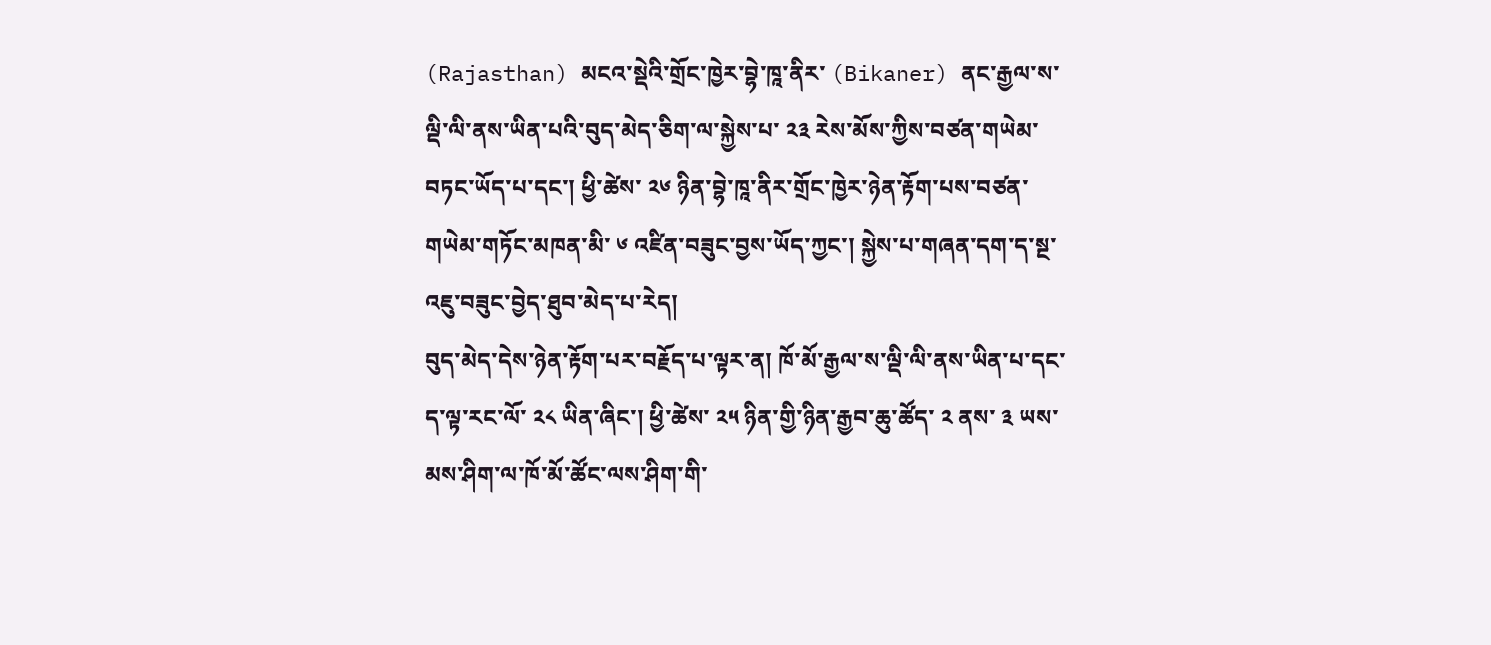(Rajasthan) མངའ་སྡེའི་གྲོང་ཁྱེར་བྷེ་ཁཱ་ནིར་ (Bikaner) ནང་རྒྱལ་ས་ལྡི་ལི་ནས་ཡིན་པའི་བུད་མེད་ཅིག་ལ་སྐྱེས་པ་ ༢༣ རེས་མོས་ཀྱིས་བཙན་གཡེམ་བཏང་ཡོད་པ་དང་། ཕྱི་ཚེས་ ༢༦ ཉིན་བྷེ་ཁཱ་ནིར་གྲོང་ཁྱེར་ཉེན་རྟོག་པས་བཙན་གཡེམ་གཏོང་མཁན་མི་ ༦ འཛིན་བཟུང་བྱས་ཡོད་ཀྱང་། སྐྱེས་པ་གཞན་དག་ད་སྔ་འཇུ་བཟུང་བྱེད་ཐུབ་མེད་པ་རེད།
བུད་མེད་དེས་ཉེན་རྟོག་པར་བརྗོད་པ་ལྟར་ན། ཁོ་མོ་རྒྱལ་ས་ལྡི་ལི་ནས་ཡིན་པ་དང་ད་ལྟ་རང་ལོ་ ༢༨ ཡིན་ཞིང་། ཕྱི་ཚེས་ ༢༥ ཉིན་གྱི་ཉིན་རྒྱབ་ཆུ་ཚོད་ ༢ ནས་ ༣ ཡས་མས་ཤིག་ལ་ཁོ་མོ་ཚོང་ལས་ཤིག་གི་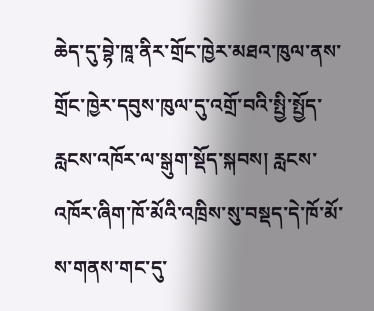ཆེད་དུ་བྷེ་ཁཱ་ནིར་གྲོང་ཁྱེར་མཐའ་ཁུལ་ནས་གྲོང་ཁྱེར་དབུས་ཁུལ་དུ་འགྲོ་བའི་སྤྱི་སྤྱོད་རླངས་འཁོར་ལ་སྒུག་སྡོད་སྐབས། རླངས་འཁོར་ཞིག་ཁོ་མོའི་འཁྲིས་སུ་བསྡད་དེ་ཁོ་མོ་ས་གནས་གང་དུ་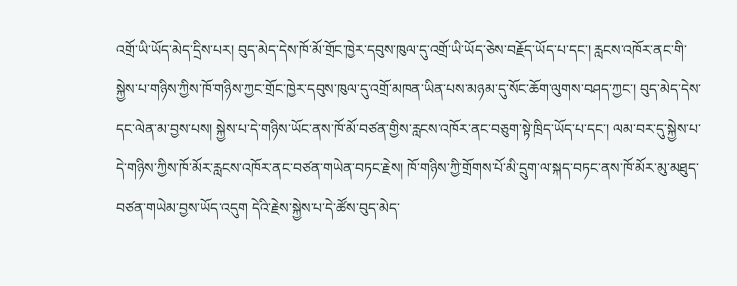འགྲོ་ཡི་ཡོད་མེད་དྲིས་པར། བུད་མེད་དེས་ཁོ་མོ་གྲོང་ཁྱེར་དབུས་ཁུལ་དུ་འགྲོ་ཡི་ཡོད་ཅེས་བརྗོད་ཡོད་པ་དང་། རླངས་འཁོར་ནང་གི་སྐྱེས་པ་གཉིས་ཀྱིས་ཁོ་གཉིས་ཀྱང་གྲོང་ཁྱེར་དབུས་ཁུལ་དུ་འགྲོ་མཁན་ཡིན་པས་མཉམ་དུ་སོང་ཆོག་ལུགས་བཤད་ཀྱང་། བུད་མེད་དེས་དང་ལེན་མ་བྱས་པས། སྐྱེས་པ་དེ་གཉིས་ཡོང་ནས་ཁོ་མོ་བཙན་གྱིས་རླངས་འཁོར་ནང་བཅུག་སྟེ་ཁྲིད་ཡོད་པ་དང་། ལམ་བར་དུ་སྐྱེས་པ་དེ་གཉིས་ཀྱིས་ཁོ་མོར་རླངས་འཁོར་ནང་བཙན་གཡེན་བཏང་རྗེས། ཁོ་གཉིས་ཀྱི་གྲོགས་པོ་མི་དྲུག་ལ་སྐད་བཏང་ནས་ཁོ་མོར་མུ་མཐུད་བཙན་གཡེམ་བྱས་ཡོད་འདུག དེའི་རྗེས་སྐྱེས་པ་དེ་ཚོས་བུད་མེད་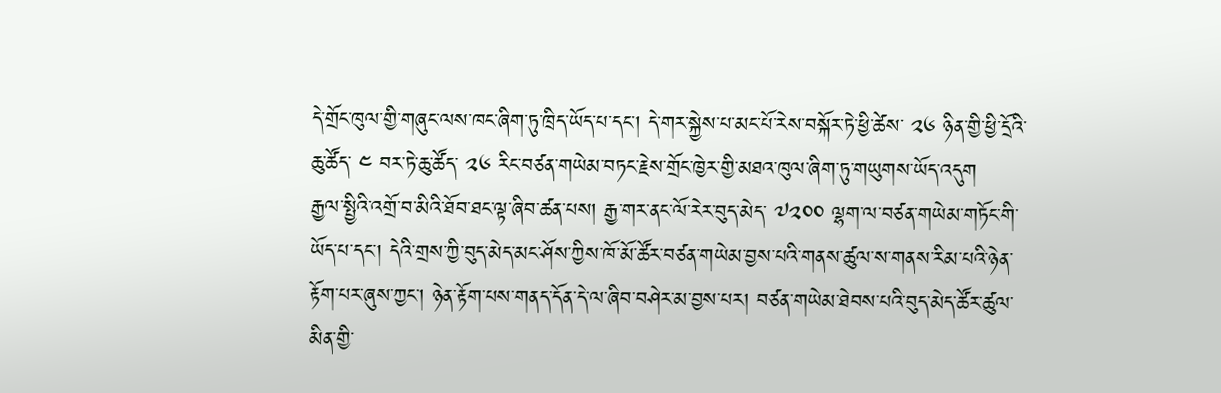དེ་གྲོང་ཁུལ་གྱི་གཞུང་ལས་ཁང་ཞིག་ཏུ་ཁྲིད་ཡོད་པ་དང་། དེ་གར་སྐྱེས་པ་མང་པོ་རེས་བསྐོར་ཏེ་ཕྱི་ཚེས་ ༢༦ ཉིན་གྱི་ཕྱི་དྲོའི་ཆུ་ཚོད་ ༤ བར་ཏེ་ཆུ་ཚོད་ ༢༦ རིང་བཙན་གཡེམ་བཏང་རྗེས་གྲོང་ཁྱེར་གྱི་མཐའ་ཁུལ་ཞིག་ཏུ་གཡུགས་ཡོད་འདུག
རྒྱལ་སྤྱིའི་འགྲོ་བ་མིའི་ཐོབ་ཐང་ལྟ་ཞིབ་ཚན་པས། རྒྱ་གར་ནང་ལོ་རེར་བུད་མེད་ ༧༢༠༠ ལྷག་ལ་བཙན་གཡེམ་གཏོང་གི་ཡོད་པ་དང་། དེའི་གྲས་ཀྱི་བུད་མེད་མང་ཤོས་ཀྱིས་ཁོ་མོ་ཚོར་བཙན་གཡེམ་བྱས་པའི་གནས་ཚུལ་ས་གནས་རིམ་པའི་ཉེན་རྟོག་པར་ཞུས་ཀྱང་། ཉེན་རྟོག་པས་གནད་དོན་དེ་ལ་ཞིབ་བཤེར་མ་བྱས་པར། བཙན་གཡེམ་ཐེབས་པའི་བུད་མེད་ཚོར་ཚུལ་མིན་གྱི་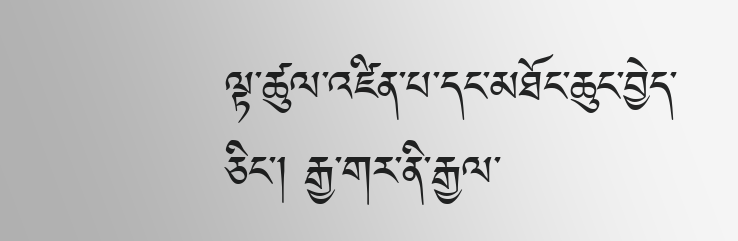ལྟ་ཚུལ་འཛིན་པ་དང་མཐོང་ཆུང་བྱེད་ཅིང་། རྒྱ་གར་ནི་རྒྱལ་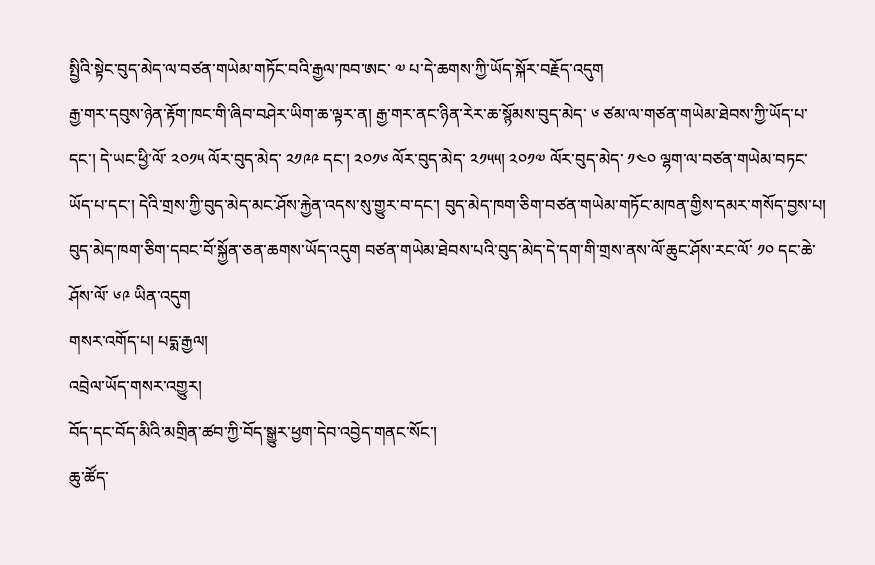སྤྱིའི་སྟེང་བུད་མེད་ལ་བཙན་གཡེམ་གཏོང་བའི་རྒྱལ་ཁབ་ཨང་ ༧ པ་དེ་ཆགས་ཀྱི་ཡོད་སྐོར་བརྗོད་འདུག
རྒྱ་གར་དབུས་ཉེན་རྟོག་ཁང་གི་ཞིབ་བཤེར་ཡིག་ཆ་ལྟར་ན། རྒྱ་གར་ནང་ཉིན་རེར་ཆ་སྙོམས་བུད་མེད་ ༦ ཙམ་ལ་གཙན་གཡེམ་ཐེབས་ཀྱི་ཡོད་པ་དང་། དེ་ཡང་ཕྱི་ལོ་ ༢༠༡༥ ལོར་བུད་མེད་ ༢༡༩༩ དང་། ༢༠༡༦ ལོར་བུད་མེད་ ༢༡༥༥། ༢༠༡༧ ལོར་བུད་མེད་ ༡༤༠ ལྷག་ལ་བཙན་གཡེམ་བཏང་ཡོད་པ་དང་། དེའི་གྲས་ཀྱི་བུད་མེད་མང་ཤོས་རྐྱེན་འདས་སུ་གྱུར་བ་དང་། བུད་མེད་ཁག་ཅིག་བཙན་གཡེམ་གཏོང་མཁན་གྱིས་དམར་གསོད་བྱས་པ། བུད་མེད་ཁག་ཅིག་དབང་བོ་སྐྱོན་ཅན་ཆགས་ཡོད་འདུག བཙན་གཡེམ་ཐེབས་པའི་བུད་མེད་དེ་དག་གི་གྲས་ནས་ལོ་ཆུང་ཤོས་རང་ལོ་ ༡༠ དང་ཆེ་ཤོས་ལོ་ ༦༩ ཡིན་འདུག
གསར་འགོད་པ། པདྨ་རྒྱལ།
འབྲེལ་ཡོད་གསར་འགྱུར།
བོད་དང་བོད་མིའི་མགྲིན་ཚབ་ཀྱི་བོད་སྒྱུར་ཕྱག་དེབ་འབྱེད་གནང་སོང་།
ཆུ་ཚོད་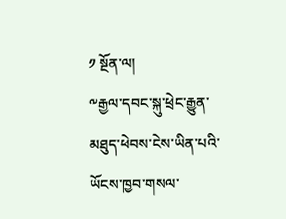༡ སྔོན་ལ།
༸རྒྱལ་དབང་སྐུ་ཕྲེང་རྒྱུན་མཐུད་ཕེབས་ངེས་ཡིན་པའི་ཡོངས་ཁྱབ་གསལ་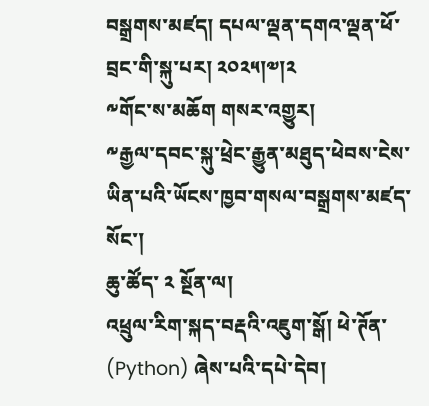བསྒྲགས་མཛད། དཔལ་ལྡན་དགའ་ལྡན་ཕོ་བྲང་གི་སྐུ་པར། ༢༠༢༥།༧།༢
༸གོང་ས་མཆོག གསར་འགྱུར།
༸རྒྱལ་དབང་སྐུ་ཕྲེང་རྒྱུན་མཐུད་ཕེབས་ངེས་ཡིན་པའི་ཡོངས་ཁྱབ་གསལ་བསྒྲགས་མཛད་སོང་།
ཆུ་ཚོད་ ༢ སྔོན་ལ།
འཕྲུལ་རིག་སྐད་བརྡའི་འཇུག་སྒོ། ཕེ་ཊོན་ (Python) ཞེས་པའི་དཔེ་དེབ།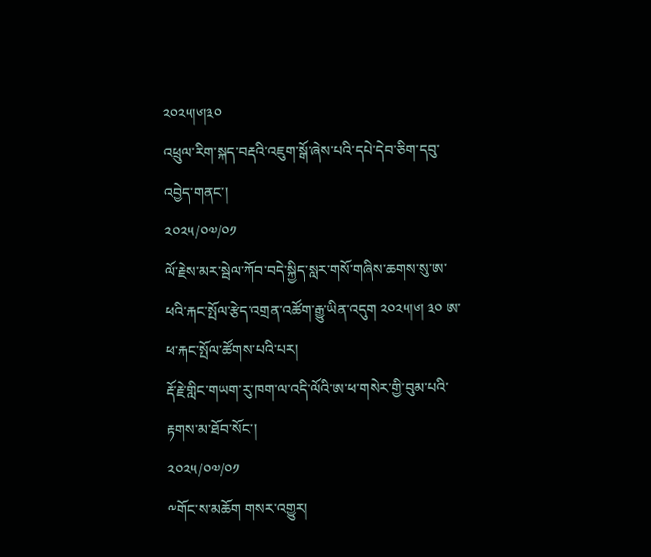༢༠༢༥།༦།༣༠
འཕྲུལ་རིག་སྐད་བརྡའི་འཇུག་སྒོ་ཞེས་པའི་དཔེ་དེབ་ཅིག་དབུ་འབྱེད་གནང་།
༢༠༢༥/༠༧/༠༡
ལོ་རྗེས་མར་སྦེལ་ཀོབ་བདེ་སྐྱིད་སླར་གསོ་གཞིས་ཆགས་སུ་ཨ་ཕའི་རྐང་སྤོལ་རྩེད་འགྲན་འཚོག་རྒྱུ་ཡིན་འདུག ༢༠༢༥།༦། ༣༠ ཨ་ཕ་རྐང་སྤོལ་ཚོགས་པའི་པར།
རྡོ་རྗེ་གླིང་གཡག་རུ་ཁག་ལ་འདི་ལོའི་ཨ་ཕ་གསེར་གྱི་བུམ་པའི་རྟགས་མ་ཐོབ་སོང་།
༢༠༢༥/༠༧/༠༡
༸གོང་ས་མཆོག གསར་འགྱུར།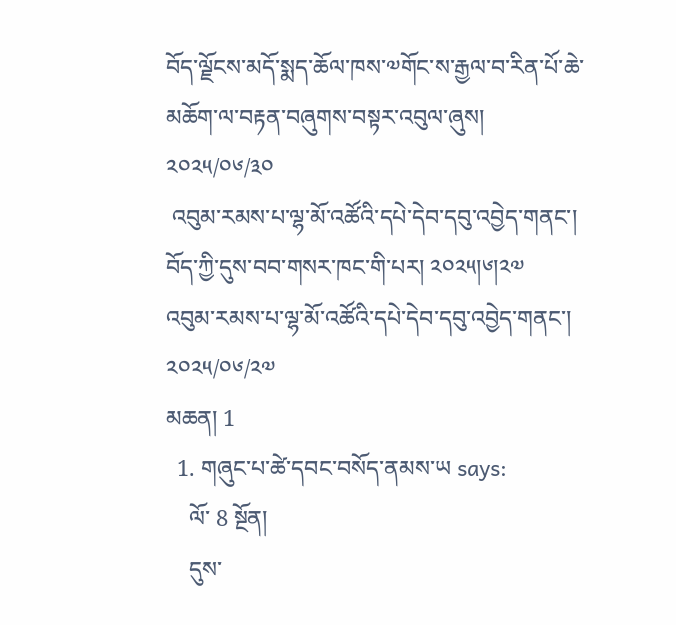བོད་ལྗོངས་མདོ་སྨད་ཆོལ་ཁས་༧གོང་ས་རྒྱལ་བ་རིན་པོ་ཆེ་མཆོག་ལ་བརྟན་བཞུགས་བསྟར་འབུལ་ཞུས།
༢༠༢༥/༠༦/༣༠
 འབུམ་རམས་པ་ལྷ་མོ་འཚོའི་དཔེ་དེབ་དབུ་འབྱེད་གནང་། བོད་ཀྱི་དུས་བབ་གསར་ཁང་གི་པར། ༢༠༢༥།༦།༢༧
འབུམ་རམས་པ་ལྷ་མོ་འཚོའི་དཔེ་དེབ་དབུ་འབྱེད་གནང་།
༢༠༢༥/༠༦/༢༧
མཆན། 1
  1. གཞུང་པ་ཚེ་དབང་བསོད་ནམས་ཡ says:
    ལོ་ 8 སྔོན།
    དུས་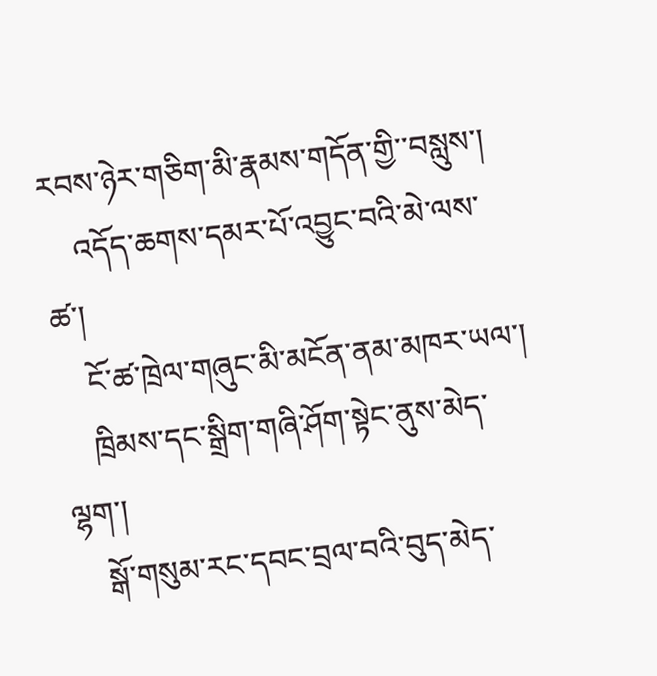རབས་ཉེར་གཅིག་མི་རྣམས་གདོན་གྱི་་བསླུས་།
    འདོད་ཆགས་དམར་པོ་འབྱུང་བའི་མེ་ལས་ཚ་།
    ངོ་ཚ་ཁྲེལ་གཞུང་མི་མངོན་ནམ་མཁར་ཡལ་།
    ཁྲིམས་དང་སྒྲིག་གཞི་ཤོག་སྟེང་ནུས་མེད་ལྷག་།
    སྒོ་གསུམ་རང་དབང་བྲལ་བའི་བུད་མེད་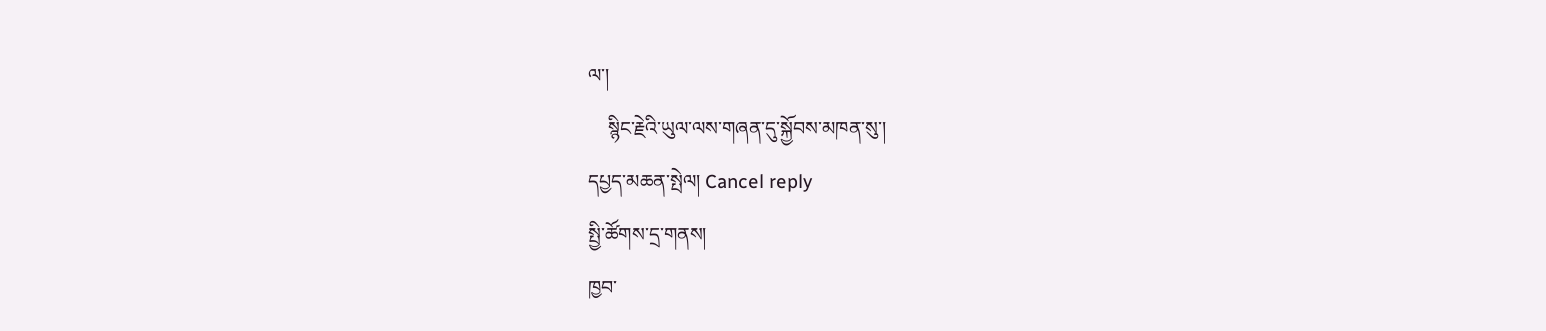ལ་།
    སྙིང་རྗེའི་ཡུལ་ལས་གཞན་དུ་སྐྱོབས་མཁན་སུ་།
དཔྱད་མཆན་སྤེལ། Cancel reply
སྤྱི་ཚོགས་དྲ་གནས།
ཁྱབ་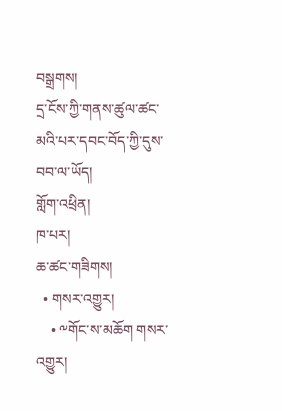བསྒྲགས།
དྲ་ངོས་ཀྱི་གནས་ཚུལ་ཚང་མའི་པར་དབང་བོད་ཀྱི་དུས་བབ་ལ་ཡོད།
གློག་འཕྲིན།
ཁ་པར།
ཆ་ཚང་གཟིགས།
  • གསར་འགྱུར།
    • ༸གོང་ས་མཆོག གསར་འགྱུར།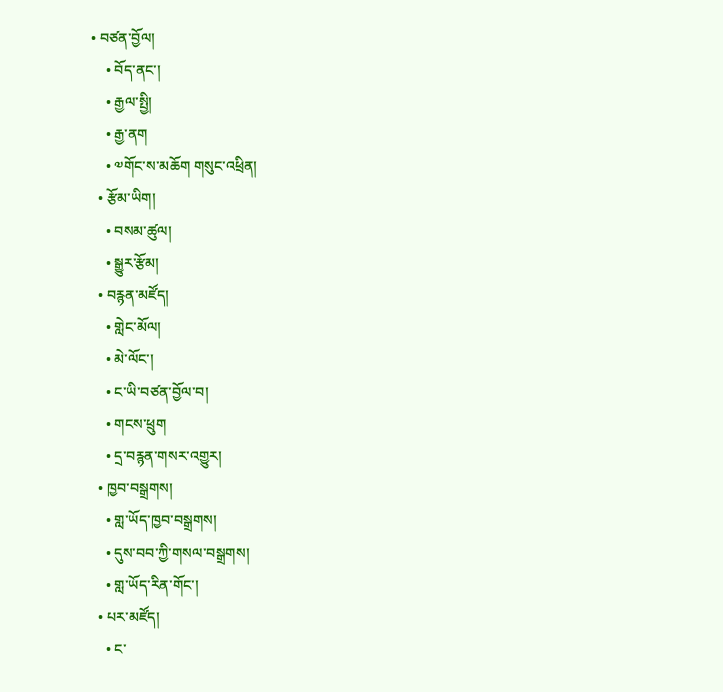• བཙན་བྱོལ།
    • བོད་ནང་།
    • རྒྱལ་སྤྱི།
    • རྒྱ་ནག
    • ༧གོང་ས་མཆོག གསུང་འཕྲིན།
  • རྩོམ་ཡིག།
    • བསམ་ཚུལ།
    • སྒྱུར་རྩོམ།
  • བརྙན་མཛོད།
    • གླེང་མོལ།
    • མེ་ལོང་།
    • ང་ཡི་བཙན་བྱོལ་བ།
    • གངས་ཕྲུག
    • དྲ་བརྙན་གསར་འགྱུར།
  • ཁྱབ་བསྒྲགས།
    • གླ་ཡོད་ཁྱབ་བསྒྲགས།
    • དུས་བབ་ཀྱི་གསལ་བསྒྲགས།
    • གླ་ཡོད་རིན་གོང་།
  • པར་མཛོད།
    • ང་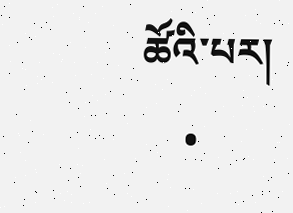ཚོའི་པར།
    •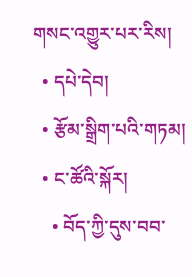གསང་འགྱུར་པར་རིས།
  • དཔེ་དེབ།
  • རྩོམ་སྒྲིག་པའི་གཏམ།
  • ང་ཚོའི་སྐོར།
    • བོད་ཀྱི་དུས་བབ་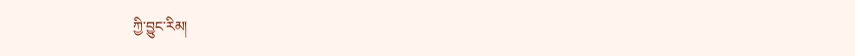ཀྱི་བྱུང་རིམ།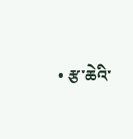• རྩ་ཆེའི་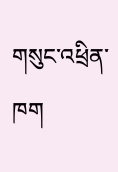གསུང་འཕྲིན་ཁག